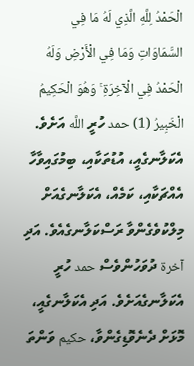الْحَمْدُ لِلَّهِ الَّذِي لَهُ مَا فِي السَّمَاوَاتِ وَمَا فِي الْأَرْضِ وَلَهُ الْحَمْدُ فِي الْآخِرَةِ ۚ وَهُوَ الْحَكِيمُ الْخَبِيرُ (1) حمد ހުރީ اللَّه އަށެވެ. އެކަލާނގެއީ، އުޑުތަކާއި، ބިމުގައިވާހާ އެއްޗަކާއި، ކަމެއް، އެކަލާނގެއަށް މިލްކުވެގެންވާ ރަސްކަލާނގެއެވެ. އަދި آخرة ދުވަހުންވެސް حمد ހުރީ އެކަލާނގެއަށެވެ. އަދި އެކަލާނގެއީ، މޮޅަށް ދެނެވޮޑިގެންވާ، حكيم ވަންތަ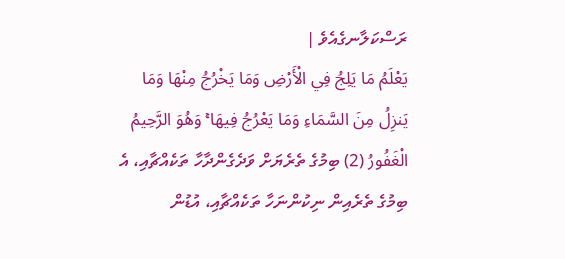ރަސްކަލާނގެއެވެ |
يَعْلَمُ مَا يَلِجُ فِي الْأَرْضِ وَمَا يَخْرُجُ مِنْهَا وَمَا يَنزِلُ مِنَ السَّمَاءِ وَمَا يَعْرُجُ فِيهَا ۚ وَهُوَ الرَّحِيمُ الْغَفُورُ (2) ބިމުގެ ތެރެޔަށް ވަދެގެންދާހާ ތަކެއްޗާއި، އެ ބިމުގެ ތެރެއިން ނިކުންނަހާ ތަކެއްޗާއި، އުޑުން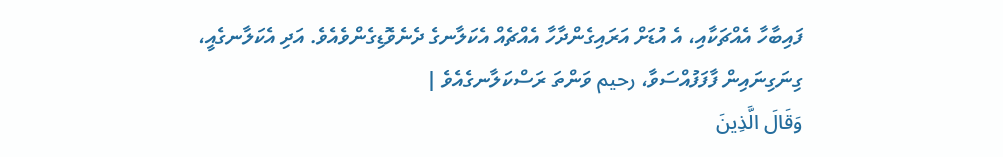ފައިބާހާ އެއްޗަކާއި، އެ އުޑަށް އަރައިގެންދާހާ އެއްޗެއް އެކަލާނގެ ދެނެވޮޑިގެންވެއެވެ. އަދި އެކަލާނގެއީ، ގިނަގިނައިން ފާފަފުއްސަވާ، رحيم ވަންތަ ރަސްކަލާނގެއެވެ |
وَقَالَ الَّذِينَ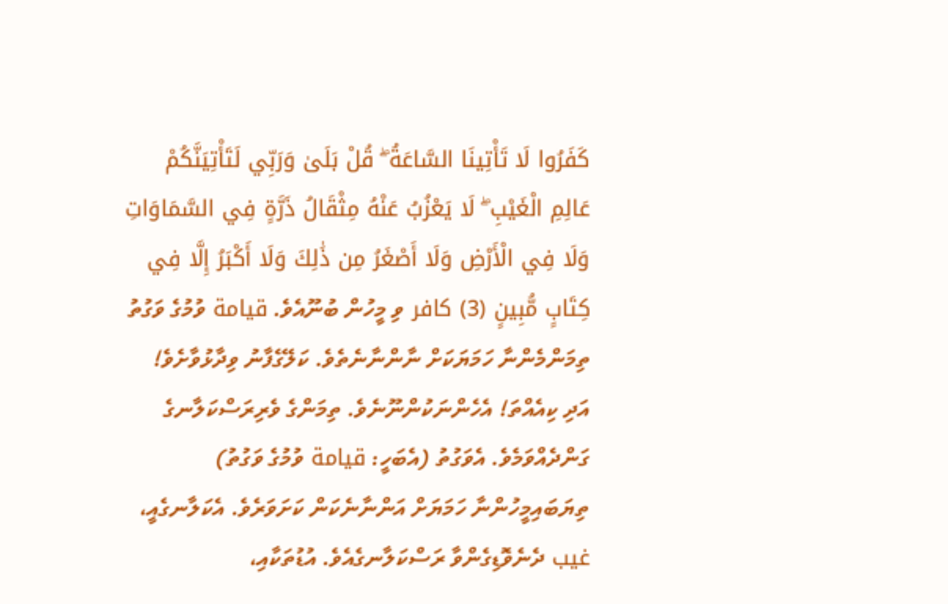كَفَرُوا لَا تَأْتِينَا السَّاعَةُ ۖ قُلْ بَلَىٰ وَرَبِّي لَتَأْتِيَنَّكُمْ عَالِمِ الْغَيْبِ ۖ لَا يَعْزُبُ عَنْهُ مِثْقَالُ ذَرَّةٍ فِي السَّمَاوَاتِ وَلَا فِي الْأَرْضِ وَلَا أَصْغَرُ مِن ذَٰلِكَ وَلَا أَكْبَرُ إِلَّا فِي كِتَابٍ مُّبِينٍ (3) كافر ވި މީހުން ބުނޫއެވެ. قيامة ވުމުގެ ވަގުތު ތިމަންމެންނާ ހަމަޔަކަށް ނާންނާނެތެވެ. ކަލޭގެފާނު ވިދާޅުވާށެވެ! އަދި ކިއެއްތަ! އެހެންނަކުންނޫނެވެ. ތިމަންގެ ވެރިރަސްކަލާނގެ ގަންދެއްވަމެވެ. އެވަގުތު (އެބަހީ: قيامة ވުމުގެ ވަގުތު) ތިޔަބައިމީހުންނާ ހަމަޔަށް އަންނާނެކަން ކަށަވަރެވެ. އެކަލާނގެއީ، غيب ދެނެވޮޑިގެންވާ ރަސްކަލާނގެއެވެ. އުޑުތަކާއި،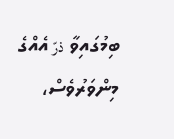ބިމުގައިވާ ذرّ އެއްގެ މިންވަރުވެސް،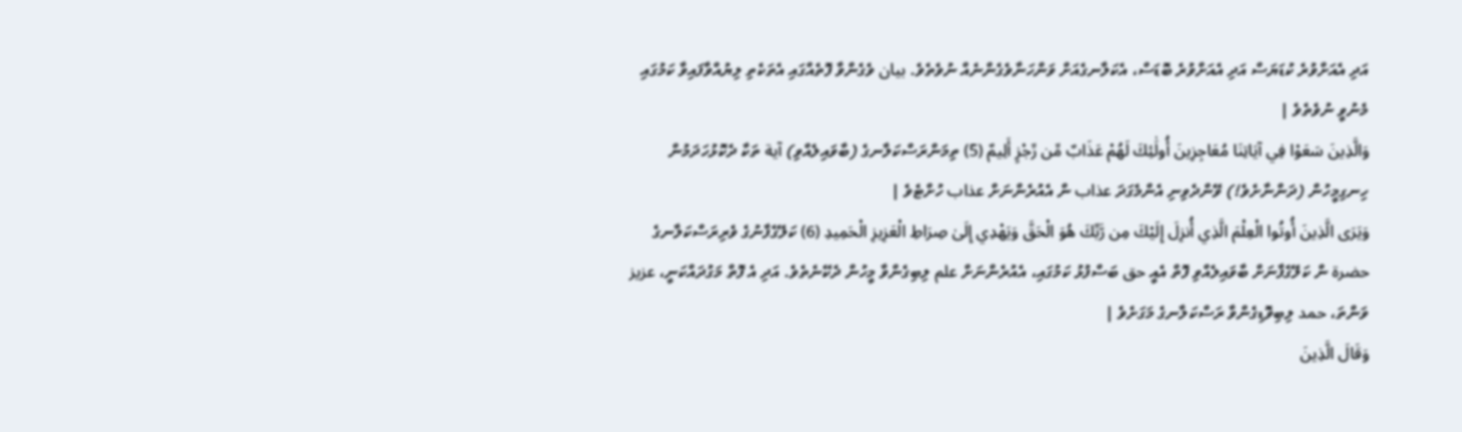އަދި އެއަށްވުރެ ކުޑަޔަސް އަދި އެއަށްވުރެ ބޮޑަސް، އެކަލާނގެއަށް ވަންހަނާވެގެންނެއް ނުވެތެވެ. بيان ވެގެންވާ ފޮތެއްގައި އެތަކެތި ލިޔުއްވާފައިވާ ކަމުގައި މެނުވީ ނުވެތެވެ |
وَالَّذِينَ سَعَوْا فِي آيَاتِنَا مُعَاجِزِينَ أُولَٰئِكَ لَهُمْ عَذَابٌ مِّن رِّجْزٍ أَلِيمٌ (5) ތިމަންރަސްކަލާނގެ (ބާވައިލެއްވި) آية ތަކާ ދެކޮޅުހަދަމުން ހިނގިމީހުން (ދަންނާށެވެ!) ވޭންދެވިނި އެންމެގަދަ عذاب ން އެއުރެންނަށް عذاب ހުށްޓެވެ |
وَيَرَى الَّذِينَ أُوتُوا الْعِلْمَ الَّذِي أُنزِلَ إِلَيْكَ مِن رَّبِّكَ هُوَ الْحَقَّ وَيَهْدِي إِلَىٰ صِرَاطِ الْعَزِيزِ الْحَمِيدِ (6) ކަލޭގެފާނުގެ ވެރިރަސްކަލާނގެ حضرة ން ކަލޭގެފާނަށް ބާވައިލެއްވި ފޮތް އެއީ حق ބަސްފުޅު ކަމުގައި، އެއުރެންނަށް علم ލިބިގެންވާ މީހުން ދެކޭނެތެވެ. އަދި އެ ފޮތް މަގުދައްކަނީ، عزيز ވަންތަ، حمد ލިބިވޮޑިގެންވާ ރަސްކަލާނގެ މަގަށެވެ |
وَقَالَ الَّذِينَ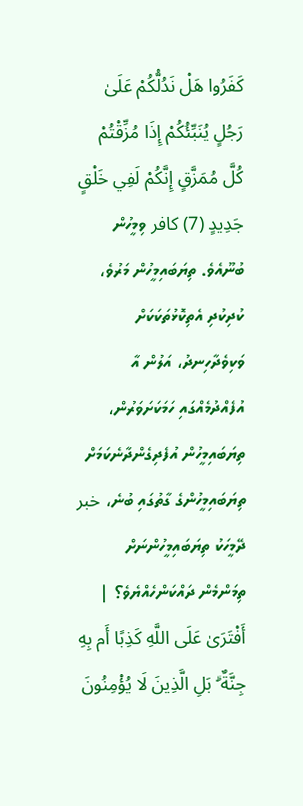كَفَرُوا هَلْ نَدُلُّكُمْ عَلَىٰ رَجُلٍ يُنَبِّئُكُمْ إِذَا مُزِّقْتُمْ كُلَّ مُمَزَّقٍ إِنَّكُمْ لَفِي خَلْقٍ جَدِيدٍ (7) كافر ވިމީހުން ބުނޫއެވެ. ތިޔަބައިމީހުން މަރުވެ، ކުދިކުދި އެތިކޮޅުތަކަކަށް ވަކިވެދާހިނދު، އަލުން އާ އުފެއްދުމެއްގައި ހަމަކަށަވަރުން، ތިޔަބައިމީހުން އުފެދިގެންދާނެކަމަށް ތިޔަބައިމީހުންގެ ގާތުގައި ބުނެ، خبر ދޭމީހަކު ތިޔަބައިމީހުންނަށް ތިމަންމެން ދައްކަންހެއްޔެވެ؟ |
أَفْتَرَىٰ عَلَى اللَّهِ كَذِبًا أَم بِهِ جِنَّةٌ ۗ بَلِ الَّذِينَ لَا يُؤْمِنُونَ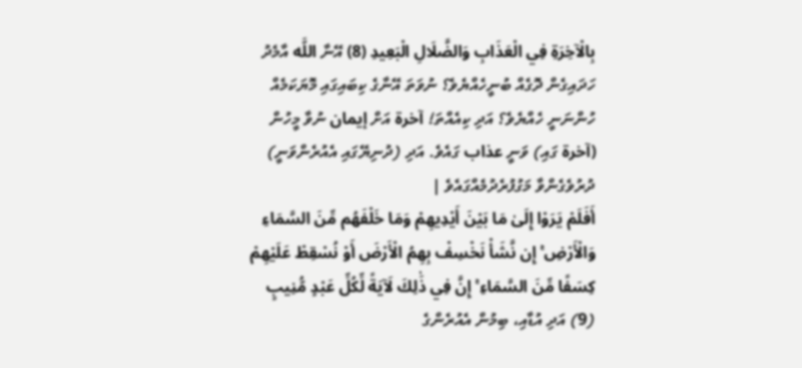بِالْآخِرَةِ فِي الْعَذَابِ وَالضَّلَالِ الْبَعِيدِ (8) އޭނާ اللَّه އާމެދު ހަދައިގެން ދޮގެއް ބުނީހެއްޔެވެ؟ ނުވަތަ އޭނާގެ ކިބައިގައި މޮޔަކަމެއް ހުންނަނީ ހެއްޔެވެ؟ އަދި ކިއެއްތަ! آخرة އަށް إيمان ނުވާ މީހުން (آخرة ގައި) ވަނީ عذاب ގައެވެ. އަދި (ދުނިޔޭގައި އެއުރެންވަނީ) ދުރުވެގެންވާ މަގުފުރެދުމެއްގައެވެ |
أَفَلَمْ يَرَوْا إِلَىٰ مَا بَيْنَ أَيْدِيهِمْ وَمَا خَلْفَهُم مِّنَ السَّمَاءِ وَالْأَرْضِ ۚ إِن نَّشَأْ نَخْسِفْ بِهِمُ الْأَرْضَ أَوْ نُسْقِطْ عَلَيْهِمْ كِسَفًا مِّنَ السَّمَاءِ ۚ إِنَّ فِي ذَٰلِكَ لَآيَةً لِّكُلِّ عَبْدٍ مُّنِيبٍ (9) އަދި އުޑާއި، ބިމުން އެއުރެންގެ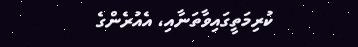ކުރިމަތީގައިވާތަނާއި، އެއުރެންގެ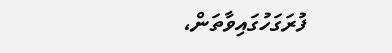ފުރަގަހުގައިވާތަން،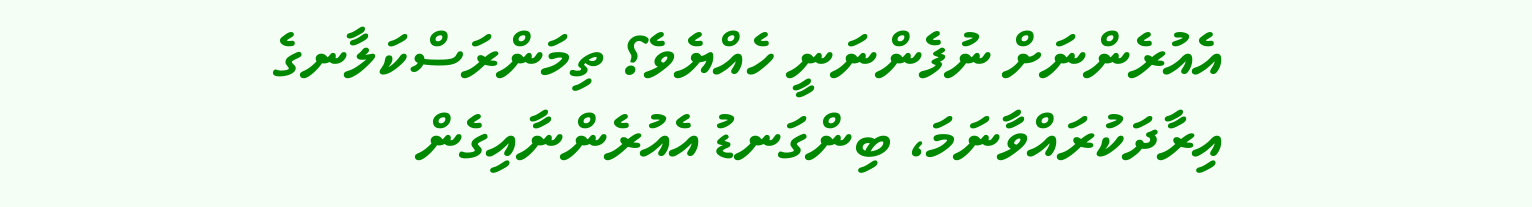އެއުރެންނަށް ނުފެންނަނީ ހެއްޔެވެ؟ ތިމަންރަސްކަލާނގެ އިރާދަކުރައްވާނަމަ، ބިންގަނޑު އެއުރެންނާއިގެން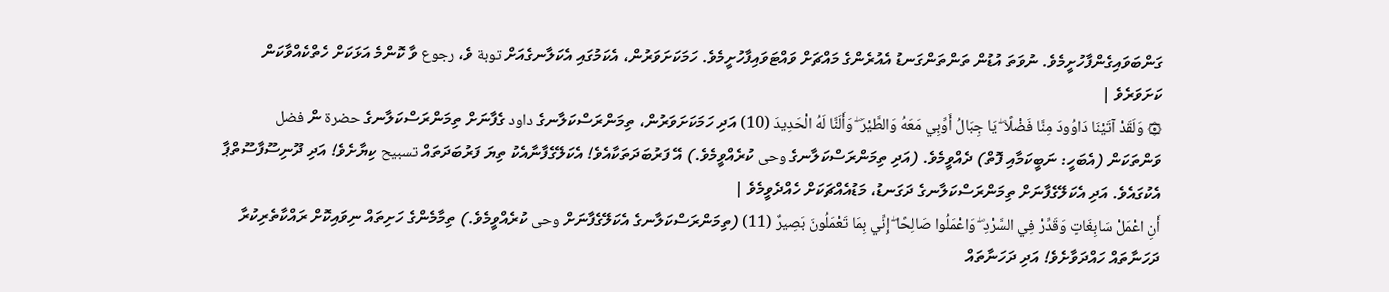ގަންބަވައިގެންފާހުށީމެވެ. ނުވަތަ އުޑުން ތަންތަންގަނޑު އެއުރެންގެ މައްޗަށް ވައްޓަވައިފާހުށީމެވެ. ހަމަކަށަވަރުން، އެކަމުގައި އެކަލާނގެއަށް توبة ވެ، رجوع ވާ ކޮންމެ އަޅަކަށް ހެތްކެއްވާކަން ކަށަވަރެވެ |
۞ وَلَقَدْ آتَيْنَا دَاوُودَ مِنَّا فَضْلًا ۖ يَا جِبَالُ أَوِّبِي مَعَهُ وَالطَّيْرَ ۖ وَأَلَنَّا لَهُ الْحَدِيدَ (10) އަދި ހަމަކަށަވަރުން، ތިމަންރަސްކަލާނގެ داود ގެފާނަށް ތިމަންރަސްކަލާނގެ حضرة ން فضل ވަންތަކަން (އެބަހީ: ނަބީކަމާއި ފޮތް) ދެއްވީމެވެ. (އަދި ތިމަންރަސްކަލާނގެ وحى ކުރެއްވީމެވެ.) އޭ ފަރުބަދަތަކާއެވެ! އެކަލޭގެފާނާއެކު ތިޔަ ފަރުބަދަތައް تسبيح ކިޔާށެވެ! އަދި ދޫނިސޫފާސޫތްޕާ އެކުގައެވެ. އަދި އެކަލޭގެފާނަށް ތިމަންރަސްކަލާނގެ ދަގަނޑު، މަޑުއެއްޗަކަށް ހެއްދެވީމެވެ |
أَنِ اعْمَلْ سَابِغَاتٍ وَقَدِّرْ فِي السَّرْدِ ۖ وَاعْمَلُوا صَالِحًا ۖ إِنِّي بِمَا تَعْمَلُونَ بَصِيرٌ (11) (ތިމަންރަސްކަލާނގެ އެކަލޭގެފާނަށް وحى ކުރެއްވީމެވެ.) ތިމާމެންގެ ހަށިތައް ނިވައިކޮށް ރައްކާތެރިކުރާ ދަހަނާތައް ހައްދަވާށެވެ! އަދި ދަހަނާތައް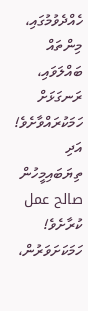ހެއްދެވުމުގައި، މިންތައް ބައްލަވައި، ރަނގަޅަށް ހަމަކުރައްވާށެވެ! އަދި ތިޔަބައިމީހުން صالح عمل ކުރާށެވެ! ހަމަކަށަވަރުން،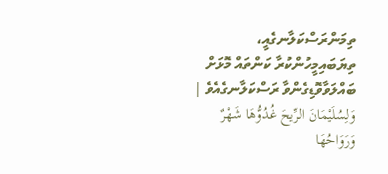ތިމަންރަސްކަލާނގެއީ، ތިޔަބައިމީހުންކުރާ ކަންތައް މޮޅަށް ބައްލަވާވޮޑިގެންވާ ރަސްކަލާނގެއެވެ |
وَلِسُلَيْمَانَ الرِّيحَ غُدُوُّهَا شَهْرٌ وَرَوَاحُهَا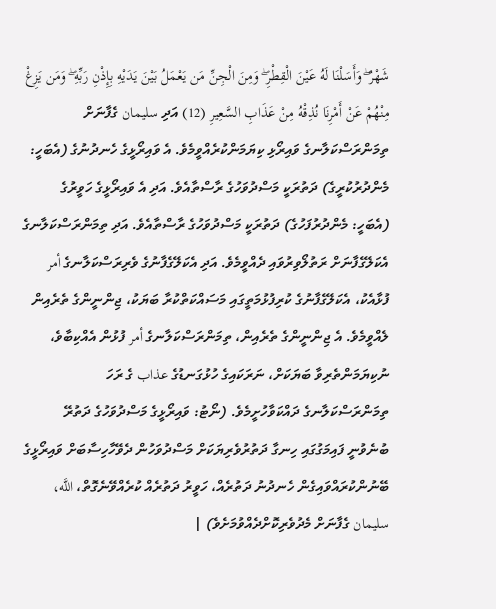شَهْرٌ ۖ وَأَسَلْنَا لَهُ عَيْنَ الْقِطْرِ ۖ وَمِنَ الْجِنِّ مَن يَعْمَلُ بَيْنَ يَدَيْهِ بِإِذْنِ رَبِّهِ ۖ وَمَن يَزِغْ مِنْهُمْ عَنْ أَمْرِنَا نُذِقْهُ مِنْ عَذَابِ السَّعِيرِ (12) އަދި سليمان ގެފާނަށް ތިމަންރަސްކަލާނގެ ވައިރޯޅި ކިޔަމަންކުރެއްވީމެވެ. އެ ވައިރޯޅީގެ ހެނދުނުގެ (އެބަހީ: މެންދުރުކުރީގެ) ދަތުރަކީ މަސްދުވަހުގެ ރާސްތާއެވެ. އަދި އެ ވައިރޯޅީގެ ހަވީރުގެ (އެބަހީ: މެންދުރުފަހުގެ) ދަތުރަކީ މަސްދުވަހުގެ ރާސްތާއެވެ. އަދި ތިމަންރަސްކަލާނގެ އެކަލޭގެފާނަށް ރަތުލޯވިރުވައި ދެއްވީމެވެ. އަދި އެކަލޭގެފާނުގެ ވެރިރަސްކަލާނގެ أمر ފުޅާއެކު، އެކަލޭގެފާނުގެ ކުރިފުޅުމަތީގައި މަސައްކަތްކުރާ ބަޔަކު، ޖިންނީންގެ ތެރެއިން ލެއްވީމެވެ. އެ ޖިންނީންގެ ތެރެއިން، ތިމަންރަސްކަލާނގެ أمر ފުޅުން އެއްކިބާވެ، ނުކިޔަމަންތެރިވާ ބަޔަކަށް، ނަރަކައިގެ ހުޅުގަނޑުގެ عذاب ގެ ރަހަ ތިމަންރަސްކަލާނގެ ދައްކަވާހުށީމެވެ. (ނޯޓު: ވައިރޯޅީގެ މަސްދުވަހުގެ ދަތުރޭ ބުނެވުނީ ފައިމަގުގައި ހިނގާ ދަތުރުވެރިޔަކަށް މަސްދުވަހުން ދެވޭހާހިސާބަށް ވައިރޯޅީގެ ބޭނުންކުރައްވައިގެން ހެނދުނު ދަތުރެއް، ހަވީރު ދަތުރެއް ކުރެއްވޭނެގޮތް، اللَّه، سليمان ގެފާނަށް މެދުވެރިކޮށްދެއްވުމަށެވެ) |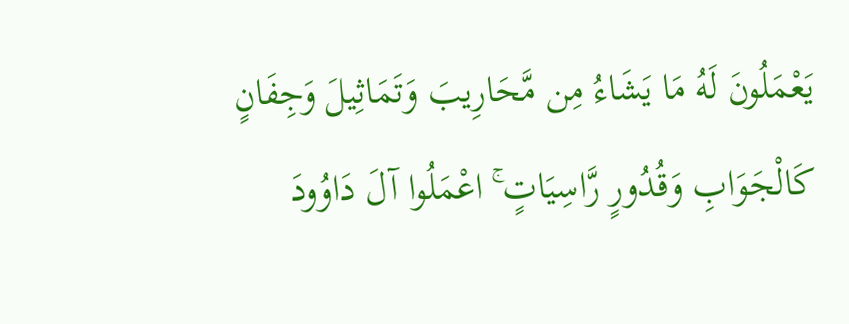يَعْمَلُونَ لَهُ مَا يَشَاءُ مِن مَّحَارِيبَ وَتَمَاثِيلَ وَجِفَانٍ كَالْجَوَابِ وَقُدُورٍ رَّاسِيَاتٍ ۚ اعْمَلُوا آلَ دَاوُودَ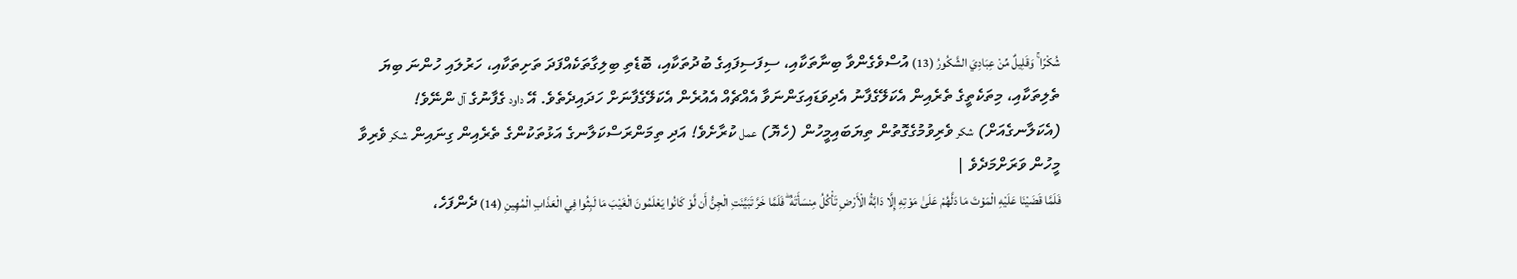شُكْرًا ۚ وَقَلِيلٌ مِّنْ عِبَادِيَ الشَّكُورُ (13) އުސްވެގެންވާ ބިނާތަކާއި، ސިފަސިފައިގެ ބުދުތަކާއި، ބޮޑެތި ބިލިގާތަކެއްފަދަ ތަށިތަކާއި، ހަރުލައި ހުންނަ ބިޔަ ތެލިތަކާއި، މިތަކެތީގެ ތެރެއިން އެކަލޭގެފާނު އެދިވަޑައިގަންނަވާ އެއްޗެއް އެއުރެން އެކަލޭގެފާނަށް ހަދައިދެތެވެ. އޭ داود ގެފާނުގެ آل ންނޭވެ! (އެކަލާނގެއަށް) شكر ވެރިވުމުގެގޮތުން ތިޔަބައިމީހުން (ހެޔޮ) عمل ކުރާށެވެ! އަދި ތިމަންރަސްކަލާނގެ އަޅުތަކުންގެ ތެރެއިން ގިނައިން شكر ވެރިވާ މީހުން ވަރަށްމަދެވެ |
فَلَمَّا قَضَيْنَا عَلَيْهِ الْمَوْتَ مَا دَلَّهُمْ عَلَىٰ مَوْتِهِ إِلَّا دَابَّةُ الْأَرْضِ تَأْكُلُ مِنسَأَتَهُ ۖ فَلَمَّا خَرَّ تَبَيَّنَتِ الْجِنُّ أَن لَّوْ كَانُوا يَعْلَمُونَ الْغَيْبَ مَا لَبِثُوا فِي الْعَذَابِ الْمُهِينِ (14) ދެންފަހެ،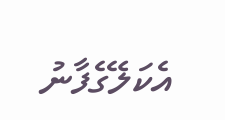އެކަލޭގެފާނު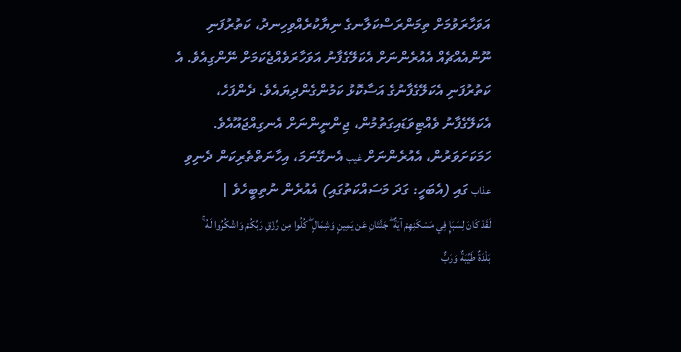އަވަހާރަވުމަށް ތިމަންރަސްކަލާނގެ ނިޔާކުރެއްވިހިނދު، ކަތުރުފަނި ނޫންއެއްޗެއް އެއުރެންނަށް އެކަލޭގެފާނު އަވަހާރަވެއްޖެކަމަށް ނޭންގިއެވެ. އެ ކަތުރުފަނި އެކަލޭގެފާނުގެ އަސާކޮޅު ކަމުންގެންދިޔައެވެ. ދެންފަހެ، އެކަލޭގެފާނު ވެއްޓިވަޑައިގަތުމުން، ޖިންނީންނަށް އެނގިއްޖައޫއެވެ. ހަމަކަށަވަރުން، އެއުރެންނަށް غيب އެނގޭނަމަ، އިހާނަތްތެރިކަން ދެނިވި عذاب ގައި (އެބަހީ: ގަދަ މަސައްކަތުގައި) އެއުރެން ނުތިބީހެވެ |
لَقَدْ كَانَ لِسَبَإٍ فِي مَسْكَنِهِمْ آيَةٌ ۖ جَنَّتَانِ عَن يَمِينٍ وَشِمَالٍ ۖ كُلُوا مِن رِّزْقِ رَبِّكُمْ وَاشْكُرُوا لَهُ ۚ بَلْدَةٌ طَيِّبَةٌ وَرَبٌّ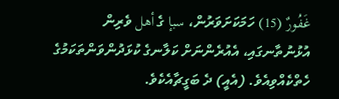غَفُورٌ (15) ހަމަކަށަވަރުން، سبإ ގެ أهل ވެރިން އުޅުނުތާނގައި، އެއުރެންނަށް ކަލާނގެ ކުޅަދުންވަންތަކަމުގެ ހެތްކެއްވިއެވެ. (އެއީ) ދެ ބަގީޗާއެކެވެ.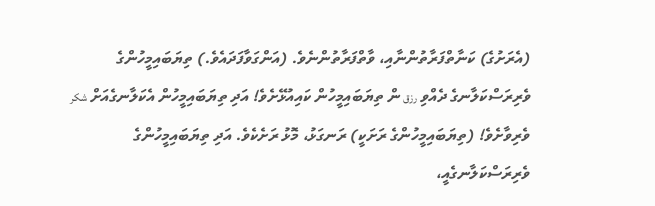(އެރަށުގެ) ކަނާތްފަރާތުންނާއި، ވާތްފަރާތުންނެވެ. (އަންގަވާފަދައެވެ.) ތިޔަބައިމީހުންގެ ވެރިރަސްކަލާނގެ ދެއްވި رزق ން ތިޔަބައިމީހުން ކައިއުޅޭށެވެ! އަދި ތިޔަބައިމީހުން އެކަލާނގެއަށް شكر ވެރިވާށެވެ! (ތިޔަބައިމީހުންގެ ރަށަކީ) ރަނގަޅު، މޮޅު ރަށެކެވެ. އަދި ތިޔަބައިމީހުންގެ ވެރިރަސްކަލާނގެއީ،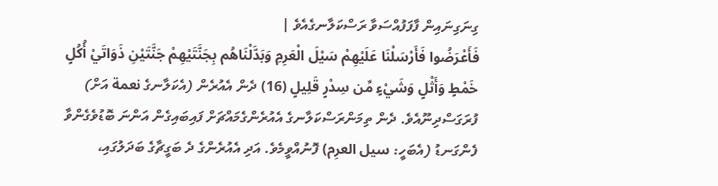ގިނަގިނައިން ފާފަފުއްސަވާ ރަސްކަލާނގެއެވެ |
فَأَعْرَضُوا فَأَرْسَلْنَا عَلَيْهِمْ سَيْلَ الْعَرِمِ وَبَدَّلْنَاهُم بِجَنَّتَيْهِمْ جَنَّتَيْنِ ذَوَاتَيْ أُكُلٍ خَمْطٍ وَأَثْلٍ وَشَيْءٍ مِّن سِدْرٍ قَلِيلٍ (16) ދެން އެއުރެން (އެކަލާނގެ نعمة އަށް) ފުރަގަސްދިނޫއެވެ. ދެން ތިމަންރަސްކަލާނގެ އެއުރެންގެމައްޗަށް ފައިބައިގެން އަންނަ ބޮޑުވެގެންވާ ފެންގަނޑު (އެބަހީ: سيل العرِم) ފޮނުއްވީމެވެ. އަދި އެއުރެންގެ ދެ ބަގީޗާގެ ބަދަލުގައި،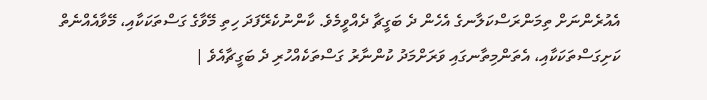އެއުރެންނަށް ތިމަންރަސްކަލާނގެ އެހެން ދެ ބަގީޗާ ދެއްވީމެވެ. ކާންނުކެރޭފަދަ ހިތި މޭވާގެ ގަސްތަކަކާއި، މޭވާއެއްނެތް ކަށިގަސްތަކަކާއި، އެތަންމިތާނގައި ވަރަށްމަދު ކުންނާރު ގަސްތަކެއްހުރި ދެ ބަގީޗާއެވެ |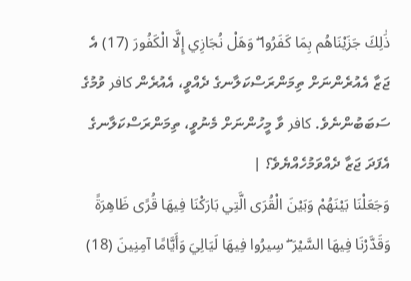ذَٰلِكَ جَزَيْنَاهُم بِمَا كَفَرُوا ۖ وَهَلْ نُجَازِي إِلَّا الْكَفُورَ (17) އެ ޖަޒާ އެއުރެންނަށް ތިމަންރަސްކަލާނގެ ދެއްވީ، އެއުރެން كافر ވުމުގެ ސަބަބުންނެވެ. كافر ވާ މީހުންނަށް މެނުވީ، ތިމަންރަސްކަލާނގެ އެފަދަ ޖަޒާ ދެއްވަމުހެއްޔެވެ؟ |
وَجَعَلْنَا بَيْنَهُمْ وَبَيْنَ الْقُرَى الَّتِي بَارَكْنَا فِيهَا قُرًى ظَاهِرَةً وَقَدَّرْنَا فِيهَا السَّيْرَ ۖ سِيرُوا فِيهَا لَيَالِيَ وَأَيَّامًا آمِنِينَ (18)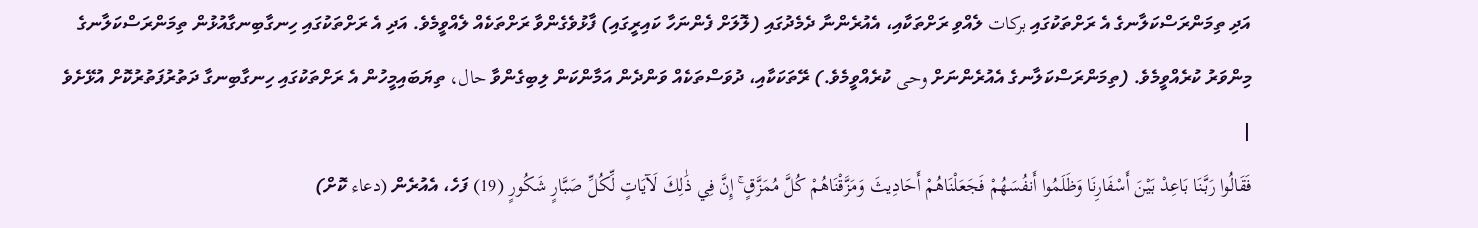އަދި ތިމަންރަސްކަލާނގެ އެ ރަށްތަކުގައި بركات ލެއްވި ރަށްތަކާއި، އެއުރެންނާ ދެމެދުގައި (ލޮލަށް ފެންނަހާ ކައިރީގައި) ފާޅުވެގެންވާ ރަށްތަކެއް ލެއްވީމެވެ. އަދި އެ ރަށްތަކުގައި ހިނގާބިނގާއުޅުން ތިމަންރަސްކަލާނގެ މިންވަރު ކުރެއްވީމެވެ. (ތިމަންރަސްކަލާނގެ އެއުރެންނަށް وحى ކުރެއްވީމެވެ.) ރޭތަކަކާއި، ދުވަސްތަކެއް ވަންދެން އަމާންކަން ލިބިގެންވާ حال، ތިޔަބައިމީހުން އެ ރަށްތަކުގައި ހިނގާބިނގާ ދަތުރުފަތުރުކޮށް އުޅޭށެވެ |
فَقَالُوا رَبَّنَا بَاعِدْ بَيْنَ أَسْفَارِنَا وَظَلَمُوا أَنفُسَهُمْ فَجَعَلْنَاهُمْ أَحَادِيثَ وَمَزَّقْنَاهُمْ كُلَّ مُمَزَّقٍ ۚ إِنَّ فِي ذَٰلِكَ لَآيَاتٍ لِّكُلِّ صَبَّارٍ شَكُورٍ (19) ފަހެ، އެއުރެން (دعاء ކޮށް)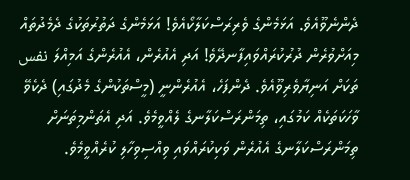ދެންނެވޫއެވެ. އަޅަމެންގެ ވެރިރަސްކަލާކޯއެވެ! އަޅަމެންގެ ދަތުރުތަކުގެ ދެމެދުތައް މިއަށްވުރެން ދުރުކުރައްވައިފާނދޭވެ! އަދި އެއުރެން، އެއުރެންގެ އަމިއްލަ نفس ތަކަށް އަނިޔާވެރިވޫއެވެ. ދެންފަހެ، އެއުރެންނީ (މީސްތަކުންގެ މެދުގައި) ދެކެވޭ ވާހަކަތަކެއް ކަމުގައި، ތިމަންރަސްކަލާނގެ ލެއްވީމެވެ. އަދި އެތަންމިތަނަށް ތިމަންރަސްކަލާނގެ އެއުރެން ވަކިކުރައްވައި ވިއްސިވިހާލި ކުރެއްވީމެވެ.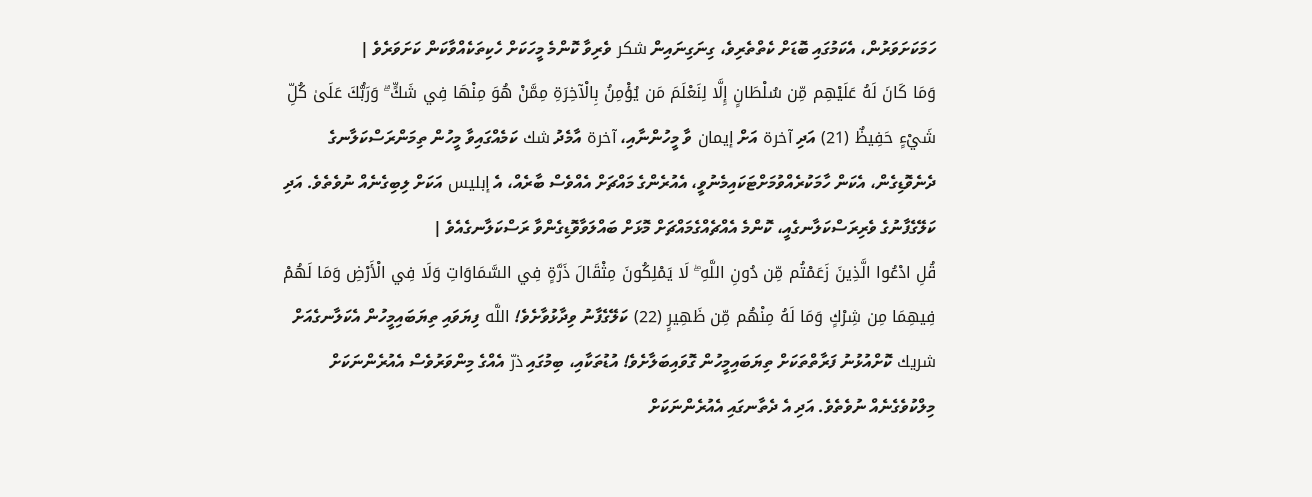ހަމަކަށަވަރުން، އެކަމުގައި ބޮޑަށް ކެތްތެރިވެ، ގިނަގިނައިން شكر ވެރިވާ ކޮންމެ މީހަކަށް ހެކިތަކެއްވާކަން ކަށަވަރެވެ |
وَمَا كَانَ لَهُ عَلَيْهِم مِّن سُلْطَانٍ إِلَّا لِنَعْلَمَ مَن يُؤْمِنُ بِالْآخِرَةِ مِمَّنْ هُوَ مِنْهَا فِي شَكٍّ ۗ وَرَبُّكَ عَلَىٰ كُلِّ شَيْءٍ حَفِيظٌ (21) އަދި آخرة އަށް إيمان ވާ މީހުންނާއި، آخرة އާމެދު شك ކަމެއްގައިވާ މީހުން ތިމަންރަސްކަލާނގެ ދެނެވޮޑިގެން، އެކަން ހާމަކުރެއްވުމަށްޓަކައިމެނުވީ، އެއުރެންގެ މައްޗަށް އެއްވެސް ބާރެއް، އެ إبليس އަކަށް ލިބިގެނެއް ނުވެތެވެ. އަދި ކަލޭގެފާނުގެ ވެރިރަސްކަލާނގެއީ، ކޮންމެ އެއްޗެއްގެމައްޗަށް މޮޅަށް ބައްލަވާވޮޑިގެންވާ ރަސްކަލާނގެއެވެ |
قُلِ ادْعُوا الَّذِينَ زَعَمْتُم مِّن دُونِ اللَّهِ ۖ لَا يَمْلِكُونَ مِثْقَالَ ذَرَّةٍ فِي السَّمَاوَاتِ وَلَا فِي الْأَرْضِ وَمَا لَهُمْ فِيهِمَا مِن شِرْكٍ وَمَا لَهُ مِنْهُم مِّن ظَهِيرٍ (22) ކަލޭގެފާނު ވިދާޅުވާށެވެ! اللَّه ފިޔަވައި ތިޔަބައިމީހުން އެކަލާނގެއަށް شريك ކޮށްއުޅުނު ފަރާތްތަކަށް ތިޔަބައިމީހުން ގޮވައިބަލާށެވެ! އުޑުތަކާއި، ބިމުގައި ذرّ އެއްގެ މިންވަރުވެސް އެއުރެންނަކަށް މިލްކުވެގެނެއް ނުވެތެވެ. އަދި އެ ދެތާނގައި އެއުރެންނަކަށް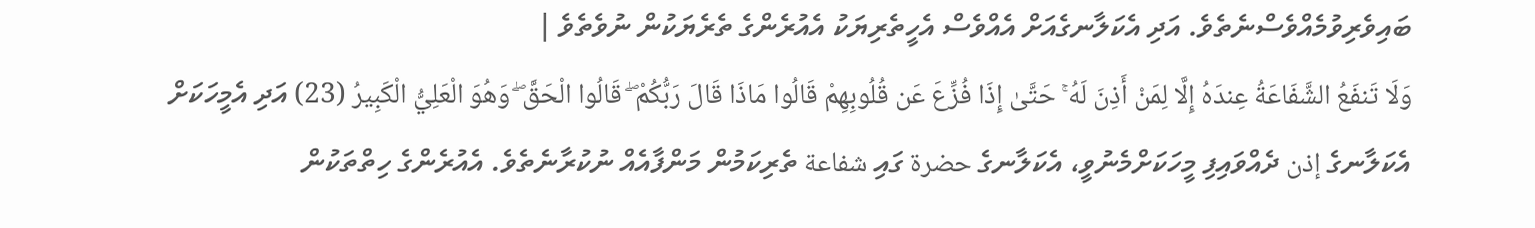ބައިވެރިވުމެއްވެސްނެތެވެ. އަދި އެކަލާނގެއަށް އެއްވެސް އެހީތެރިޔަކު އެއުރެންގެ ތެރެޔަކުން ނުވެތެވެ |
وَلَا تَنفَعُ الشَّفَاعَةُ عِندَهُ إِلَّا لِمَنْ أَذِنَ لَهُ ۚ حَتَّىٰ إِذَا فُزِّعَ عَن قُلُوبِهِمْ قَالُوا مَاذَا قَالَ رَبُّكُمْ ۖ قَالُوا الْحَقَّ ۖ وَهُوَ الْعَلِيُّ الْكَبِيرُ (23) އަދި އެމީހަކަށް އެކަލާނގެ إذن ދެއްވައިފި މީހަކަށްމެނުވީ، އެކަލާނގެ حضرة ގައި شفاعة ތެރިކަމުން މަންފާއެއް ނުކުރާނެތެވެ. އެއުރެންގެ ހިތްތަކުން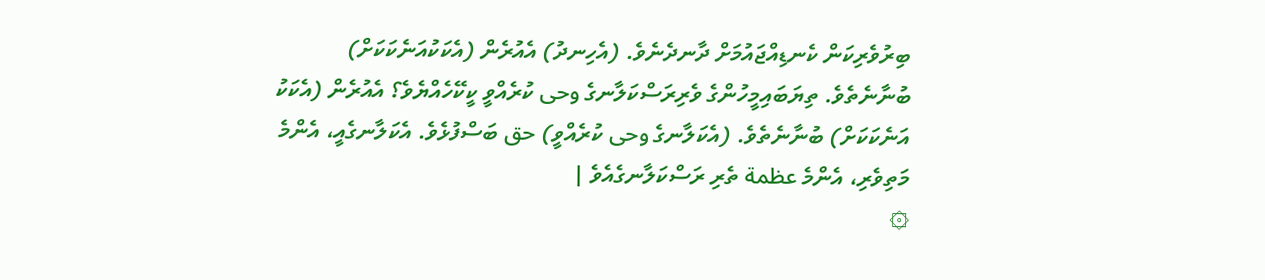ބިރުވެރިކަން ކެނޑިއްޖައުމަށް ދާނދެނެވެ. (އެހިނދު) އެއުރެން (އެކަކުއަނެކަކަށް) ބުނާނެތެވެ. ތިޔަބައިމީހުންގެ ވެރިރަސްކަލާނގެ وحى ކުރެއްވީ ކީކޭހެއްޔެވެ؟ އެއުރެން (އެކަކު އަނެކަކަށް) ބުނާނެތެވެ. (އެކަލާނގެ وحى ކުރެއްވީ) حق ބަސްފުޅެވެ. އެކަލާނގެއީ، އެންމެ މަތިވެރި، އެންމެ عظمة ތެރި ރަސްކަލާނގެއެވެ |
۞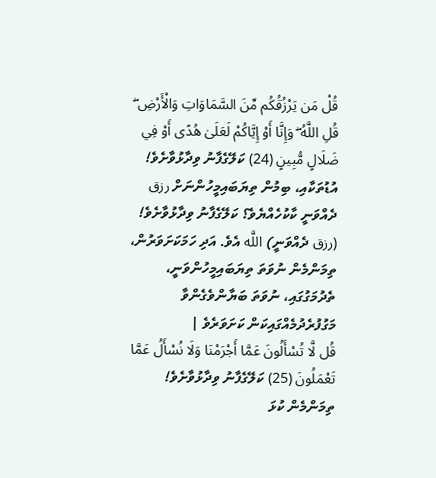قُلْ مَن يَرْزُقُكُم مِّنَ السَّمَاوَاتِ وَالْأَرْضِ ۖ قُلِ اللَّهُ ۖ وَإِنَّا أَوْ إِيَّاكُمْ لَعَلَىٰ هُدًى أَوْ فِي ضَلَالٍ مُّبِينٍ (24) ކަލޭގެފާނު ވިދާޅުވާށެވެ! އުޑުތަކާއި، ބިމުން ތިޔަބައިމީހުންނަށް رزق ދެއްވަނީ ކާކުހެއްޔެވެ؟ ކަލޭގެފާނު ވިދާޅުވާށެވެ! (رزق ދެއްވަނީ) اللَّه އެވެ. އަދި ހަމަކަށަވަރުން، ތިމަންމެން ނުވަތަ ތިޔަބައިމީހުންވަނީ، ތެދުމަގުގައި، ނުވަތަ ބަޔާންވެގެންވާ މަގުފުރެދުމެއްގައިކަން ކަށަވަރެވެ |
قُل لَّا تُسْأَلُونَ عَمَّا أَجْرَمْنَا وَلَا نُسْأَلُ عَمَّا تَعْمَلُونَ (25) ކަލޭގެފާނު ވިދާޅުވާށެވެ! ތިމަންމެން ކުޅަ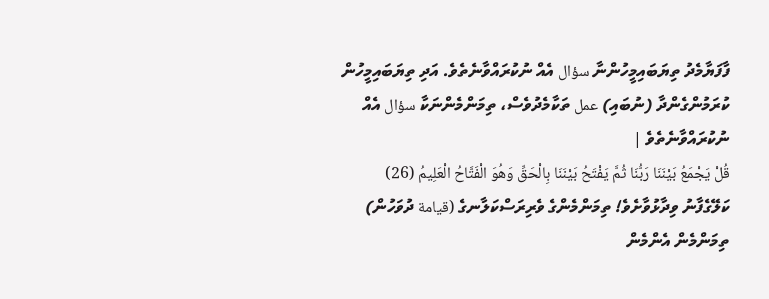ފާފަޔާމެދު ތިޔަބައިމީހުންނާ سؤال އެއް ނުކުރައްވާނެތެވެ. އަދި ތިޔަބައިމީހުން ކުރަމުންގެންދާ (ނުބައި) عمل ތަކާމެދުވެސް، ތިމަންމެންނަކާ سؤال އެއް ނުކުރައްވާނެތެވެ |
قُلْ يَجْمَعُ بَيْنَنَا رَبُّنَا ثُمَّ يَفْتَحُ بَيْنَنَا بِالْحَقِّ وَهُوَ الْفَتَّاحُ الْعَلِيمُ (26) ކަލޭގެފާނު ވިދާޅުވާށެވެ! ތިމަންމެންގެ ވެރިރަސްކަލާނގެ (قيامة ދުވަހުން) ތިމަންމެން އެންމެން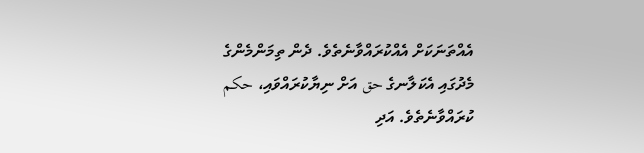އެއްތަނަކަށް އެއްކުރައްވާނެތެވެ. ދެން ތިމަންމެންގެ މެދުގައި އެކަލާނގެ حق އަށް ނިޔާކުރައްވައި، حكم ކުރައްވާނެތެވެ. އަދި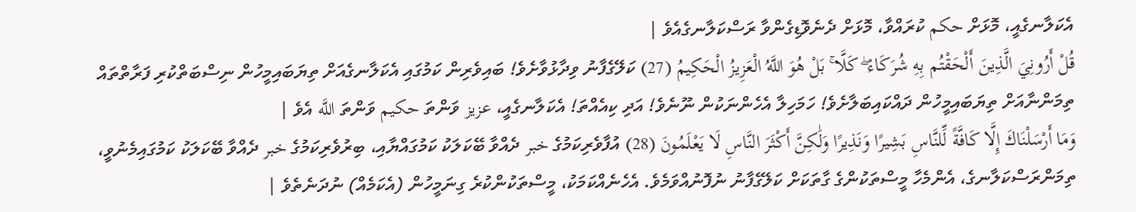އެކަލާނގެއީ، މޮޅަށް حكم ކުރައްވާ، މޮޅަށް ދެނެވޮޑިގެންވާ ރަސްކަލާނގެއެވެ |
قُلْ أَرُونِيَ الَّذِينَ أَلْحَقْتُم بِهِ شُرَكَاءَ ۖ كَلَّا ۚ بَلْ هُوَ اللَّهُ الْعَزِيزُ الْحَكِيمُ (27) ކަލޭގެފާނު ވިދާޅުވާށެވެ! ބައިވެރިން ކަމުގައި އެކަލާނގެއަށް ތިޔަބައިމީހުން ނިސްބަތްކުރި ފަރާތްތައް ތިމަންނާއަށް ތިޔަބައިމީހުން ދައްކައިބަލާށެވެ! ހަމަހިލާ އެހެންނަކުން ނޫނެވެ! އަދި ކިއެއްތަ! އެކަލާނގެއީ، عزيز ވަންތަ حكيم ވަންތަ اللَّه އެވެ |
وَمَا أَرْسَلْنَاكَ إِلَّا كَافَّةً لِّلنَّاسِ بَشِيرًا وَنَذِيرًا وَلَٰكِنَّ أَكْثَرَ النَّاسِ لَا يَعْلَمُونَ (28) އުފާވެރިކަމުގެ خبر ދެއްވާ ބޭކަލަކު ކަމުގައްޔާއި، ބިރުވެރިކަމުގެ خبر ދެއްވާ ބޭކަލަކު ކަމުގައިމެނުވީ، ތިމަންރަސްކަލާނގެ، އެންމެހާ މީސްތަކުންގެ ގާތަކަށް ކަލޭގެފާނު ނުފޮނުއްވަމެވެ. އެހެނެއްކަމަކު، މީސްތަކުންކުރެ ގިނަމީހުން (އެކަމެއް) ނުދަނެތެވެ |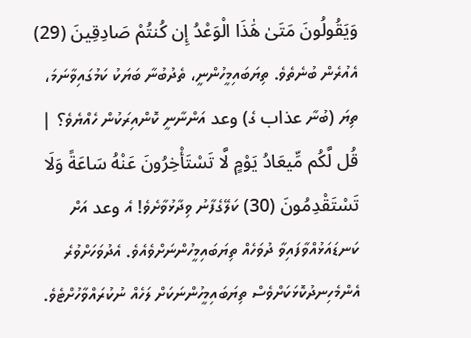وَيَقُولُونَ مَتَىٰ هَٰذَا الْوَعْدُ إِن كُنتُمْ صَادِقِينَ (29) އެއުރެން ބުނެތެވެ. ތިޔަބައިމީހުންނީ، ތެދުބުނާ ބަޔަކު ކަމުގައިވާނަމަ، ތިޔަ (ބުނާ عذاب ގެ) وعد އަންނާނީ ކޮންއިރަކުން ހެއްޔެވެ؟ |
قُل لَّكُم مِّيعَادُ يَوْمٍ لَّا تَسْتَأْخِرُونَ عَنْهُ سَاعَةً وَلَا تَسْتَقْدِمُونَ (30) ކަލޭގެފާނު ވިދާޅުވާށެވެ! އެ وعد އަށް ކަނޑައަޅުއްވާފައިވާ ދުވަހެއް ތިޔަބައިމީހުންނަށްވެއެވެ. އެދުވަހަށްވުރެ އެންމެހިނދުކޮޅަކަށްވެސް ތިޔަބައިމީހުންނަކަށް ލަހެއް ނުކުރައްވާހުށްޓެވެ.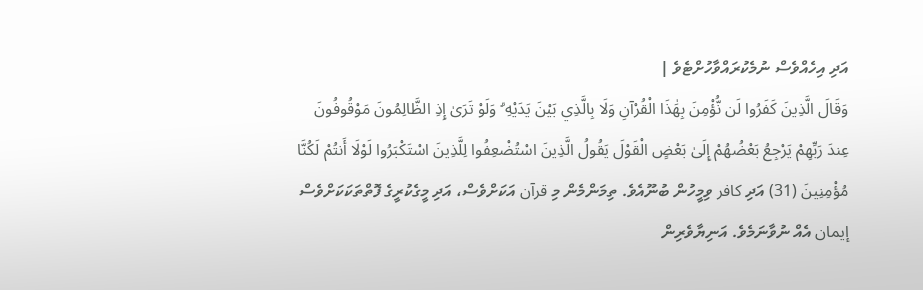އަދި އިހެއްވެސް ނުމެކުރައްވާހުށްޓެވެ |
وَقَالَ الَّذِينَ كَفَرُوا لَن نُّؤْمِنَ بِهَٰذَا الْقُرْآنِ وَلَا بِالَّذِي بَيْنَ يَدَيْهِ ۗ وَلَوْ تَرَىٰ إِذِ الظَّالِمُونَ مَوْقُوفُونَ عِندَ رَبِّهِمْ يَرْجِعُ بَعْضُهُمْ إِلَىٰ بَعْضٍ الْقَوْلَ يَقُولُ الَّذِينَ اسْتُضْعِفُوا لِلَّذِينَ اسْتَكْبَرُوا لَوْلَا أَنتُمْ لَكُنَّا مُؤْمِنِينَ (31) އަދި كافر ވިމީހުން ބުނޫއެވެ. ތިމަންމެން މި قرآن އަކަށްވެސް، އަދި މީގެކުރީގެ ފޮތްތަކަކަށްވެސް إيمان އެއް ނުވާނަމެވެ. އަނިޔާވެރިން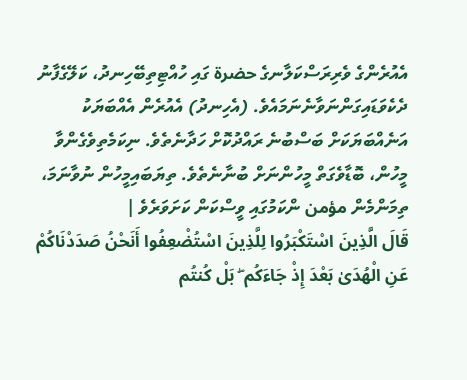އެއުރެންގެ ވެރިރަސްކަލާނގެ حضرة ގައި ހުއްޓިތިބޭހިނދު، ކަލޭގެފާނު ދެކެވަޑައިގަންނަވާނެނަމައެވެ. (އެހިނދު) އެއުރެން އެއްބަޔަކު އަނެއްބަޔަކަށް ބަސްބުނެ ރައްދުކޮށް ހަދާނެތެވެ. ނިކަމެތިވެގެންވާ މީހުން، ބޮޑާވެގަތް މީހުންނަށް ބުނާނެތެވެ. ތިޔަބައިމީހުން ނުވާނަމަ، ތިމަންމެން مؤمن ންކަމުގައި ވީސްކަން ކަށަވަރެވެ |
قَالَ الَّذِينَ اسْتَكْبَرُوا لِلَّذِينَ اسْتُضْعِفُوا أَنَحْنُ صَدَدْنَاكُمْ عَنِ الْهُدَىٰ بَعْدَ إِذْ جَاءَكُم ۖ بَلْ كُنتُم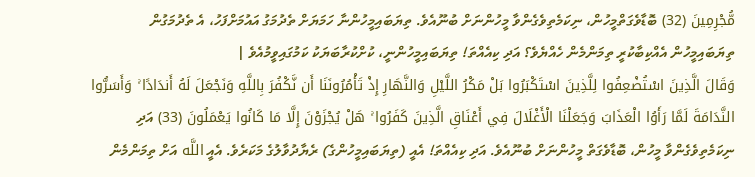مُّجْرِمِينَ (32) ބޮޑާވެގަތްމީހުން، ނިކަމެތިވެގެންވާ މީހުންނަށް ބުނޫއެވެ. ތިޔަބައިމީހުންނާ ހަމަޔަށް ތެދުމަގު އައުމަށްފަހު، އެ ތެދުމަގުން ތިޔަބައިމީހުން އެއްކިބާކުރީ ތިމަންމެން ހެއްޔެވެ؟ އަދި ކިއެއްތަ! ތިޔަބައިމީހުންނީ، ކުށްކުރާބަޔަކު ކަމުގައިވީމުއެވެ |
وَقَالَ الَّذِينَ اسْتُضْعِفُوا لِلَّذِينَ اسْتَكْبَرُوا بَلْ مَكْرُ اللَّيْلِ وَالنَّهَارِ إِذْ تَأْمُرُونَنَا أَن نَّكْفُرَ بِاللَّهِ وَنَجْعَلَ لَهُ أَندَادًا ۚ وَأَسَرُّوا النَّدَامَةَ لَمَّا رَأَوُا الْعَذَابَ وَجَعَلْنَا الْأَغْلَالَ فِي أَعْنَاقِ الَّذِينَ كَفَرُوا ۚ هَلْ يُجْزَوْنَ إِلَّا مَا كَانُوا يَعْمَلُونَ (33) އަދި ނިކަމެތިވެގެންވާ މީހުން، ބޮޑާވެގަތް މީހުންނަށް ބުނޫއެވެ. އަދި ކިއެއްތަ! އެއީ (ތިޔަބައިމީހުންގެ) ރެޔާދުވާލުގެ މަކަރެވެ. އެއީ اللَّه އަށް ތިމަންމެން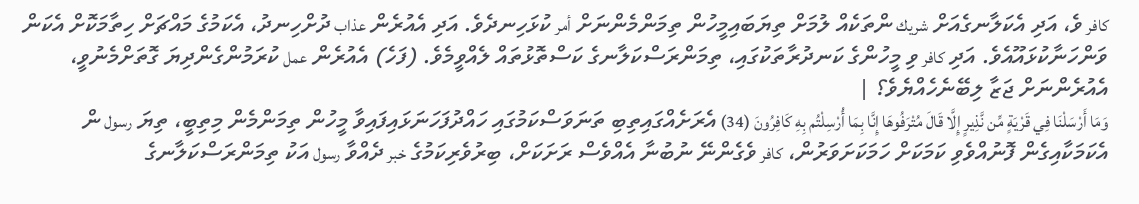كافر ވެ، އަދި އެކަލާނގެއަށް شريك ންތަކެއް ލުމަށް ތިޔަބައިމީހުން ތިމަންމެންނަށް أمر ކުޅަހިނދެވެ. އަދި އެއުރެން عذاب ދުށްހިނދު، އެކަމުގެ މައްޗަށް ހިތާމަކޮށް އެކަން ވަންހަނާކުޅައޫއެވެ. އަދި كافر ވި މީހުންގެ ކަނދުރާތަކުގައި، ތިމަންރަސްކަލާނގެ ކަސްތޮޅުތައް ލެއްވީމެވެ. (ފަހެ) އެއުރެން عمل ކުރަމުންގެންދިޔަ ގޮތަށްމެނުވީ، އެއުރެންނަށް ޖަޒާ ލިބޭނެހެއްޔެވެ؟ |
وَمَا أَرْسَلْنَا فِي قَرْيَةٍ مِّن نَّذِيرٍ إِلَّا قَالَ مُتْرَفُوهَا إِنَّا بِمَا أُرْسِلْتُم بِهِ كَافِرُونَ (34) އެރަށެއްގައިތިބި ތަނަވަސްކަމުގައި ހައްދުފަހަނަޅައިފައިވާ މީހުން ތިމަންމެން މިތިބީ، ތިޔަ رسول ން އެކަމަކާއިގެން ފޮނުއްވެވި ކަމަކަށް ހަމަކަށަވަރުން، كافر ވެގެންނޭ ނުބުނާ އެއްވެސް ރަށަކަށް، ބިރުވެރިކަމުގެ خبر ދެއްވާ رسول އަކު ތިމަންރަސްކަލާނގެ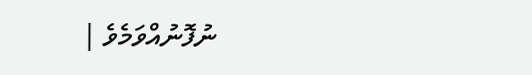ނުފޮނުއްވަމެވެ |